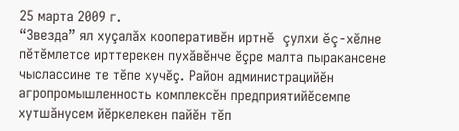25 марта 2009 г.
“Звезда” ял хуçалăх кооперативĕн иртнĕ çулхи ĕç-хĕлне пĕтĕмлетсе ирттерекен пухăвĕнче ĕçре малта пыракансене чыслассине те тĕпе хучĕç. Район администрацийĕн агропромышленность комплексĕн предприятийĕсемпе хутшăнусем йĕркелекен пайĕн тĕп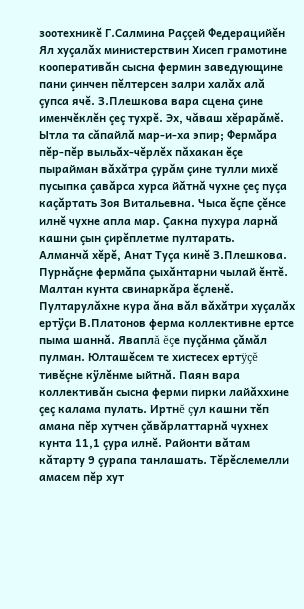зоотехникĕ Г.Салмина Раççей Федерацийĕн Ял хуçалăх министерствин Хисеп грамотине кооперативăн сысна фермин заведующине пани çинчен пĕлтерсен залри халăх алă çупса ячĕ. З.Плешкова вара сцена çине именчĕклĕн çеç тухрĕ. Эх, чăваш хĕрарăмĕ. Ытла та сăпайлă мар-и-ха эпир; Фермăра пĕр-пĕр выльăх-чĕрлĕх пăхакан ĕçе пырайман вăхăтра çурăм çине тулли михĕ пусыпка çавăрса хурса йăтнă чухне çеç пуçа каçăртать Зоя Витальевна. Чыса ĕçпе çĕнсе илнĕ чухне апла мар. Çакна пухура ларнă кашни çын çирĕплетме пултарать.
Алманчă хĕрĕ, Анат Туçа кинĕ З.Плешкова. Пурнăçне фермăпа çыхăнтарни чылай ĕнтĕ. Малтан кунта свинаркăра ĕçленĕ. Пултарулăхне кура ăна вăл вăхăтри хуçалăх ертÿçи В.Платонов ферма коллективне ертсе пыма шаннă. Яваплă ĕçе пуçăнма çăмăл пулман. Юлташĕсем те хистесех ертÿçĕ тивĕçне кÿлĕнме ыйтнă. Паян вара коллективăн сысна ферми пирки лайăххине çеç калама пулать. Иртнĕ çул кашни тĕп амана пĕр хутчен çăвăрлаттарнă чухнех кунта 11,1 çура илнĕ. Районти вăтам кăтарту 9 çурапа танлашать. Тĕрĕслемелли амасем пĕр хут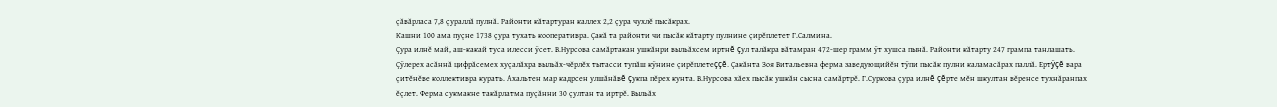çăвăрласа 7,8 çураллă пулнă. Районти кăтартуран каллех 2,2 çура чухлĕ пысăкрах.
Кашни 100 ама пуçне 1738 çура тухать кооперативра. Çакă та районти чи пысăк кăтарту пулнине çирĕплетет Г.Салмина.
Çура илнĕ май, аш-какай туса илесси ÿсет. В.Нурсова самăртакан ушкăнри выльăхсем иртнĕ çул талăкра вăтамран 472-шер грамм ÿт хушса пынă. Районти кăтарту 247 грампа танлашать. Çÿлерех асăннă цифрăсемех хуçалăхра выльăх-чĕрлĕх тытасси тупăш кÿнине çирĕплетеççĕ. Çакăнта Зоя Витальевна ферма заведующийĕн тÿпи пысăк пулни каламасăрах паллă. Ертÿçĕ вара çитĕнĕве коллективра курать. Ахальтен мар кадрсен улшăнăвĕ çукпа пĕрех кунта. В.Нурсова хăех пысăк ушкăн сысна самăртрĕ. Г.Суркова çура илнĕ çĕрте мĕн шкултан вĕренсе тухнăранпах ĕçлет. Ферма сукмакне такăрлатма пуçăнни 30 çултан та иртрĕ. Выльăх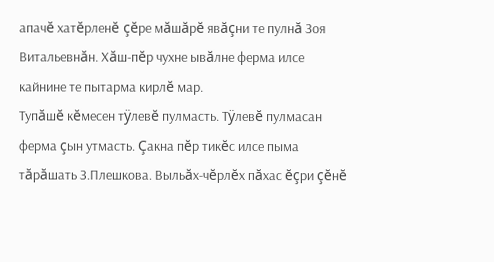апачĕ хатĕрленĕ çĕре мăшăрĕ явăçни те пулнă Зоя Витальевнăн. Хăш-пĕр чухне ывăлне ферма илсе кайнине те пытарма кирлĕ мар.
Тупăшĕ кĕмесен тÿлевĕ пулмасть. Тÿлевĕ пулмасан ферма çын утмасть. Çакна пĕр тикĕс илсе пыма тăрăшать З.Плешкова. Выльăх-чĕрлĕх пăхас ĕçри çĕнĕ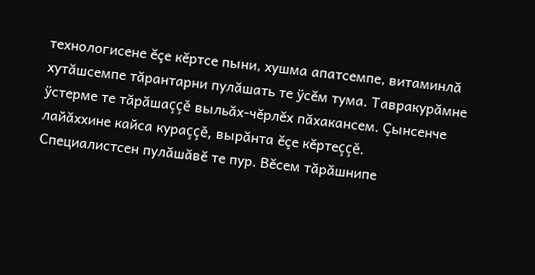технологисене ĕçе кĕртсе пыни, хушма апатсемпе, витаминлă хутăшсемпе тăрантарни пулăшать те ÿсĕм тума. Тавракурăмне ÿстерме те тăрăшаççĕ выльăх-чĕрлĕх пăхакансем. Çынсенче лайăххине кайса кураççĕ, вырăнта ĕçе кĕртеççĕ.
Специалистсен пулăшăвĕ те пур. Вĕсем тăрăшнипе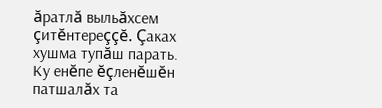ăратлă выльăхсем çитĕнтереççĕ. Çаках хушма тупăш парать. Ку енĕпе ĕçленĕшĕн патшалăх та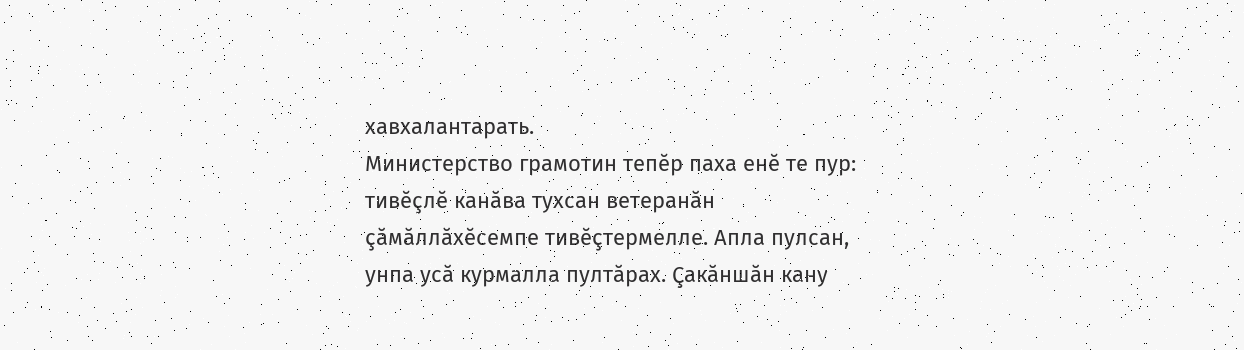хавхалантарать.
Министерство грамотин тепĕр паха енĕ те пур: тивĕçлĕ канăва тухсан ветеранăн çăмăллăхĕсемпе тивĕçтермелле. Апла пулсан, унпа усă курмалла пултăрах. Çакăншăн кану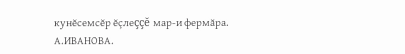кунĕсемсĕр ĕçлеççĕ мар-и фермăра.
А.ИВАНОВА.